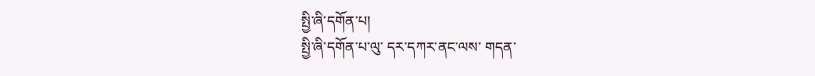སྤྱི་ཞི་དགོན་པ།
སྤྱི་ཞི་དགོན་པ་ལུ་ དར་དཀར་ནང་ལས་ གདན་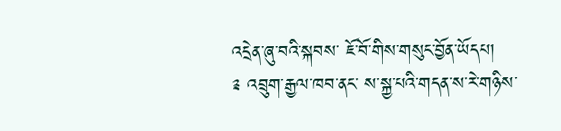འདྲེན་ཞུ་བའི་སྐབས་ ཇོ་བོ་གིས་གསུང་བྱོན་ཡོདཔ།
༉ འབྲུག་རྒྱལ་ཁབ་ནང་ ས་སྐྱ་པའི་གདན་ས་རེ་གཉིས་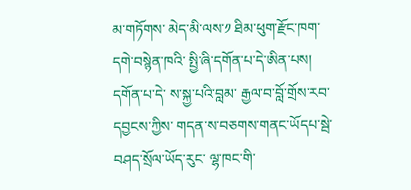མ་གཏོགས་ མེད་མི་ལས་༡ ཐིམ་ཕུག་རྫོང་ཁག་ དགེ་བསྙེན་ཁའི་ སྤྱི་ཞི་དགོན་པ་དེ་ཨིན་པས།
དགོན་པ་དེ་ ས་སྐྱ་པའི་བླམ་ རྒྱལ་བ་བློ་གྲོས་རབ་དབྱངས་ཀྱིས་ གདན་ས་བཅགས་གནང་ཡོདཔ་སྦེ་ བཤད་སྲོལ་ཡོད་རུང་ ལྷ་ཁང་གི་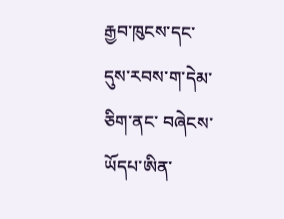རྒྱབ་ཁུངས་དང་ དུས་རབས་ག་དེམ་ཅིག་ནང་ བཞེངས་ཡོདཔ་ཨིན་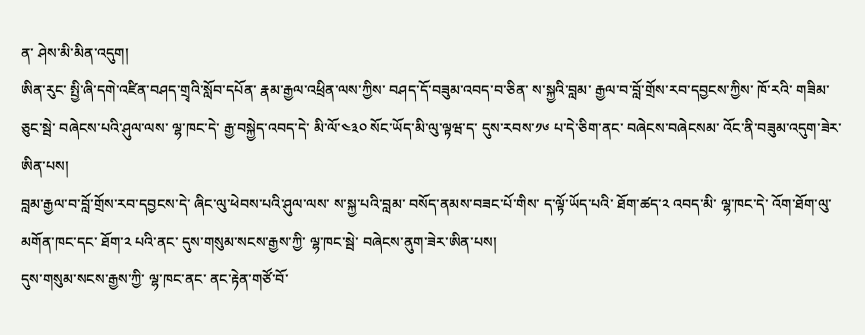ན་ ཤེས་མི་མིན་འདུག།
ཨིན་རུང་ སྤྱི་ཞི་དགེ་འཛིན་བཤད་གྲྭའི་སློབ་དཔོན་ རྣམ་རྒྱལ་འཕྲིན་ལས་ཀྱིས་ བཤད་དོ་བཟུམ་འབད་བ་ཅིན་ ས་སྐྱའི་བླམ་ རྒྱལ་བ་བློ་གྲོས་རབ་དབྱངས་ཀྱིས་ ཁོ་རའི་ གཟིམ་ཅུང་སྦེ་ བཞེངས་པའི་ཤུལ་ལས་ ལྷ་ཁང་དེ་ རྒྱ་བསྐྱེད་འབད་དེ་ མི་ལོ་༤༣༠ སོང་ཡོད་མི་ལུ་ལྟཝ་ད་ དུས་རབས་༡༦ པ་དེ་ཅིག་ནང་ བཞེངས་བཞེངསམ་ འོང་ནི་བཟུམ་འདུག་ཟེར་ཨིན་པས།
བླམ་རྒྱལ་བ་བློ་གྲོས་རབ་དབྱངས་དེ་ ཞིང་ལུ་ཕེབས་པའི་ཤུལ་ལས་ ས་སྐྱ་པའི་བླམ་ བསོད་ནམས་བཟང་པོ་གིས་ ད་ལྟོ་ཡོད་པའི་ ཐོག་ཚད་༢ འབད་མི་ ལྷ་ཁང་དེ་ འོག་ཐོག་ལུ་ མགོན་ཁང་དང་ ཐོག་༢ པའི་ནང་ དུས་གསུམ་སངས་རྒྱས་ཀྱི་ ལྷ་ཁང་སྦེ་ བཞེངས་ནུག་ཟེར་ཨིན་པས།
དུས་གསུམ་སངས་རྒྱས་ཀྱི་ ལྷ་ཁང་ནང་ ནང་རྟེན་གཙོ་བོ་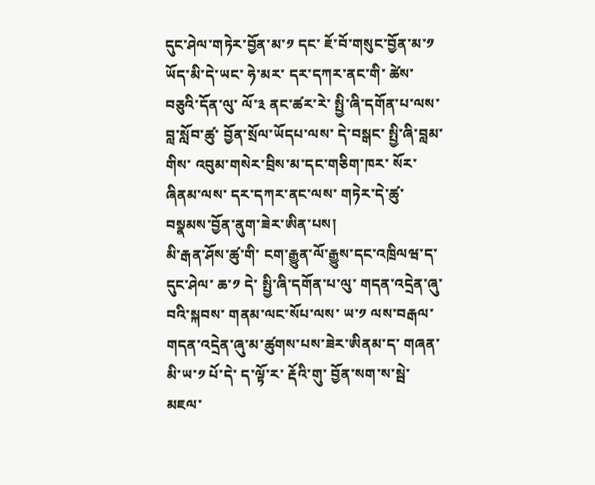དུང་ཤེལ་གཏེར་བྱོན་མ་༡ དང་ ཇོ་བོ་གསུང་བྱོན་མ་༡ ཡོད་མི་དེ་ཡང་ ཧེ་མར་ དར་དཀར་ནང་གི་ ཚེས་བཅུའི་དོན་ལུ་ ལོ་༣ ནང་ཚར་རེ་ སྤྱི་ཞི་དགོན་པ་ལས་ བླ་སློབ་ཚུ་ བྱོན་སྲོལ་ཡོདཔ་ལས་ དེ་བསྒང་ སྤྱི་ཞི་བླམ་གིས་ འབུམ་གསེར་བྲིས་མ་དང་གཅིག་ཁར་ སོར་ཞིནམ་ལས་ དར་དཀར་ནང་ལས་ གཏེར་དེ་ཚུ་ བསྣམས་བྱོན་ནུག་ཟེར་ཨིན་པས།
མི་རྒན་ཤོས་ཚུ་གི་ ངག་རྒྱུན་ལོ་རྒྱུས་དང་འཁྲིལཝ་ད་ དུང་ཤེལ་ ཆ་༡ དེ་ སྤྱི་ཞི་དགོན་པ་ལུ་ གདན་འདྲེན་ཞུ་བའི་སྐབས་ གནམ་ལང་སོཔ་ལས་ ཡ་༡ ལས་བརྒལ་ གདན་འདྲེན་ཞུ་མ་ཚུགས་པས་ཟེར་ཨིནམ་ད་ གཞན་མི་ཡ་༡ པོ་དེ་ ད་ལྟོ་ར་ རྡོའི་གུ་ བྱོན་སག་ས་སྦེ་ མཇལ་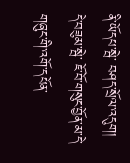ནི་ཡོདཔ་སྦེ་ བཤད་སྲོལ་འདུག།
དེ་བཟུམ་སྦེ་ ཇོ་བོ་གསུང་བྱོན་མ་དེ་ གཞུང་གི་འགོ་དཔོན་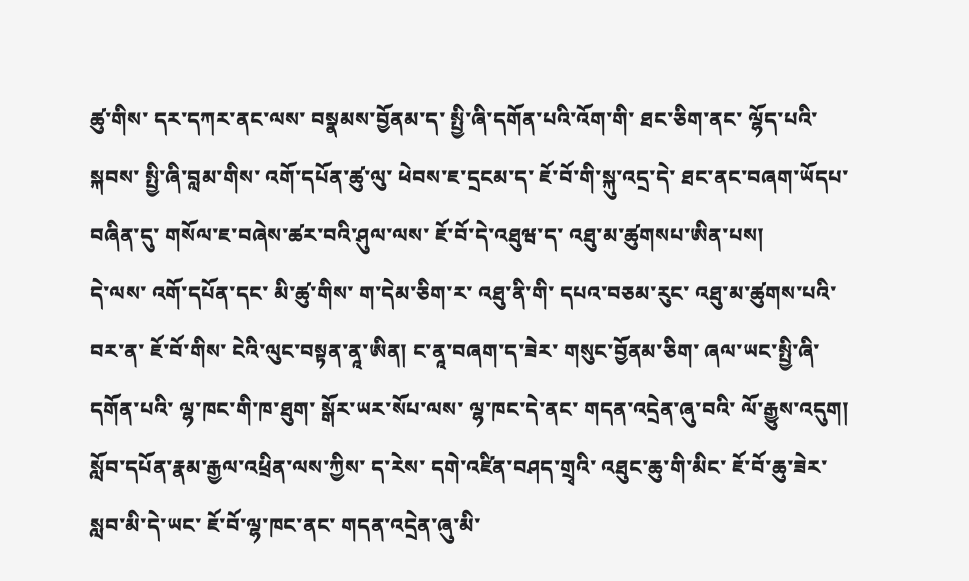ཚུ་གིས་ དར་དཀར་ནང་ལས་ བསྣམས་བྱོནམ་ད་ སྤྱི་ཞི་དགོན་པའི་འོག་གི་ ཐང་ཅིག་ནང་ ལྷོད་པའི་སྐབས་ སྤྱི་ཞི་བླམ་གིས་ འགོ་དཔོན་ཚུ་ལུ་ ཕེབས་ཇ་དྲངམ་ད་ ཇོ་བོ་གི་སྐུ་འདྲ་དེ་ ཐང་ནང་བཞག་ཡོདཔ་བཞིན་དུ་ གསོལ་ཇ་བཞེས་ཚར་བའི་ཤུལ་ལས་ ཇོ་བོ་དེ་འཐུཝ་ད་ འཐུ་མ་ཚུགསཔ་ཨིན་པས།
དེ་ལས་ འགོ་དཔོན་དང་ མི་ཚུ་གིས་ ག་དེམ་ཅིག་ར་ འཐུ་ནི་གི་ དཔའ་བཅམ་རུང་ འཐུ་མ་ཚུགས་པའི་བར་ན་ ཇོ་བོ་གིས་ ངེའི་ལུང་བསྟན་ནཱ་ཨིན། ང་ནཱ་བཞག་ད་ཟེར་ གསུང་བྱོནམ་ཅིག་ ཞལ་ཡང་སྤྱི་ཞི་དགོན་པའི་ ལྷ་ཁང་གི་ཁ་ཐུག་ སྒོར་ཡར་སོཔ་ལས་ ལྷ་ཁང་དེ་ནང་ གདན་འདྲེན་ཞུ་བའི་ ལོ་རྒྱུས་འདུག།
སློབ་དཔོན་རྣམ་རྒྱལ་འཕྲིན་ལས་ཀྱིས་ ད་རེས་ དགེ་འཛིན་བཤད་གྲྭའི་ འཐུང་ཆུ་གི་མིང་ ཇོ་བོ་ཆུ་ཟེར་ སླབ་མི་དེ་ཡང་ ཇོ་བོ་ལྷ་ཁང་ནང་ གདན་འདྲེན་ཞུ་མི་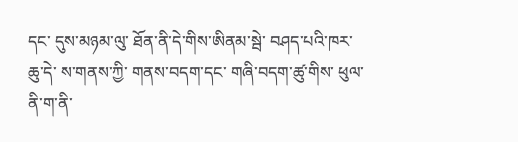དང་ དུས་མཉམ་ལུ་ ཐོན་ནི་དེ་གིས་ཨིནམ་སྦེ་ བཤད་པའི་ཁར་ ཆུ་དེ་ ས་གནས་ཀྱི་ གནས་བདག་དང་ གཞི་བདག་ཚུ་གིས་ ཕུལ་ནི་ག་ནི་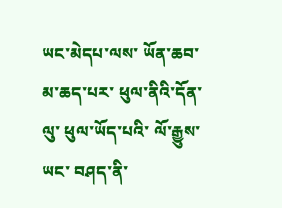ཡང་མེདཔ་ལས་ ཡོན་ཆབ་མ་ཆད་པར་ ཕུལ་ནིའི་དོན་ལུ་ ཕུལ་ཡོད་པའི་ ལོ་རྒྱུས་ཡང་ བཤད་ནི་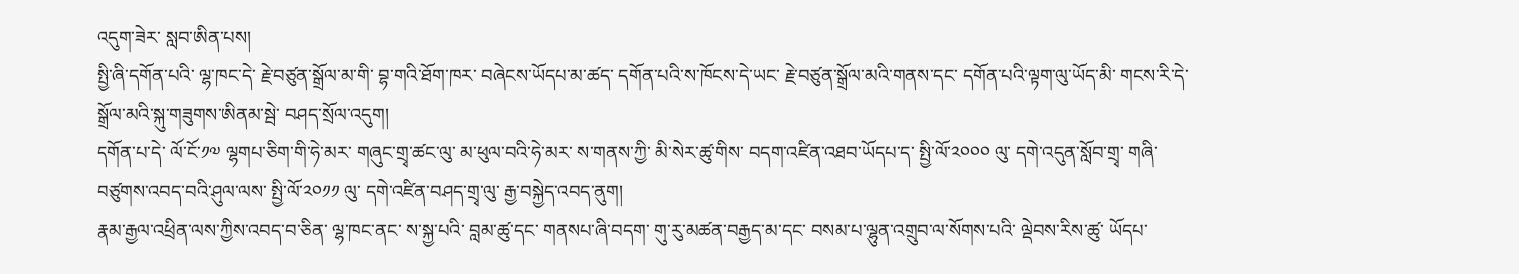འདུག་ཟེར་ སླབ་ཨིན་པས།
སྤྱི་ཞི་དགོན་པའི་ ལྷ་ཁང་དེ་ རྗེ་བཙུན་སྒྲོལ་མ་གི་ བྷ་གའི་ཐོག་ཁར་ བཞེངས་ཡོདཔ་མ་ཚད་ དགོན་པའི་ས་ཁོངས་དེ་ཡང་ རྗེ་བཙུན་སྒྲོལ་མའི་གནས་དང་ དགོན་པའི་ལྟག་ལུ་ཡོད་མི་ གངས་རི་དེ་ སྒྲོལ་མའི་སྐུ་གཟུགས་ཨིནམ་སྦེ་ བཤད་སྲོལ་འདུག།
དགོན་པ་དེ་ ལོ་ངོ་༡༧ ལྷགཔ་ཅིག་གི་ཧེ་མར་ གཞུང་གྲྭ་ཚང་ལུ་ མ་ཕུལ་བའི་ཧེ་མར་ ས་གནས་ཀྱི་ མི་སེར་ཚུ་གིས་ བདག་འཛིན་འཐབ་ཡོདཔ་ད་ སྤྱི་ལོ་༢༠༠༠ ལུ་ དགེ་འདུན་སློབ་གྲྭ་ གཞི་བཙུགས་འབད་བའི་ཤུལ་ལས་ སྤྱི་ལོ་༢༠༡༡ ལུ་ དགེ་འཛིན་བཤད་གྲྭ་ལུ་ རྒྱ་བསྐྱེད་འབད་ནུག།
རྣམ་རྒྱལ་འཕྲིན་ལས་ཀྱིས་འབད་བ་ཅིན་ ལྷ་ཁང་ནང་ ས་སྐྱ་པའི་ བླམ་ཚུ་དང་ གནསཔ་ཞི་བདག་ གུ་རུ་མཚན་བརྒྱད་མ་དང་ བསམ་པ་ལྷུན་འགྲུབ་ལ་སོགས་པའི་ ལྡེབས་རིས་ཚུ་ ཡོདཔ་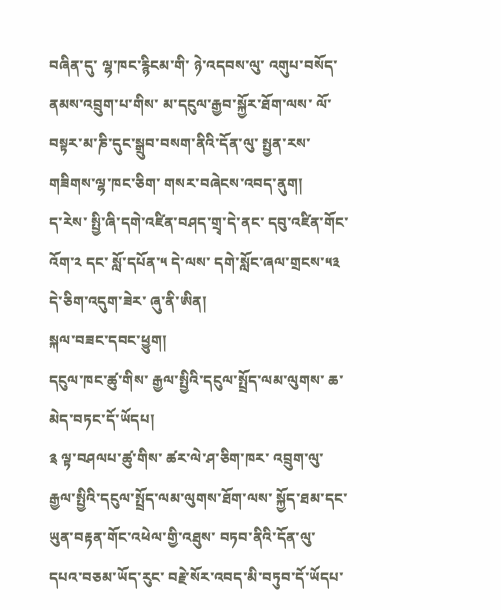བཞིན་དུ་ ལྷ་ཁང་རྙིངམ་གི་ ཉེ་འདབས་ལུ་ འགུཔ་བསོད་ནམས་འབྲུག་པ་གིས་ མ་དངུལ་རྒྱབ་སྐྱོར་ཐོག་ལས་ ལོ་བསྟར་མ་ཎི་དུང་སྒྲུབ་བསག་ནིའི་དོན་ལུ་ སྤྱན་རས་གཟིགས་ལྷ་ཁང་ཅིག་ གསར་བཞེངས་འབད་ནུག།
ད་རེས་ སྤྱི་ཞི་དགེ་འཛིན་བཤད་གྲྭ་དེ་ནང་ དབུ་འཛིན་གོང་འོག་༢ དང་ སློ་དཔོན་༥ དེ་ལས་ དགེ་སློང་ཞལ་གྲངས་༥༣ དེ་ཅིག་འདུག་ཟེར་ ཞུ་ནི་ཨིན།
སྐལ་བཟང་དབང་ཕྱུག།
དངུལ་ཁང་ཚུ་གིས་ རྒྱལ་སྤྱིའི་དངུལ་སྤྲོད་ལམ་ལུགས་ ཆ་མེད་བཏང་དོ་ཡོདཔ།
༉ ལྟ་བཤལཔ་ཚུ་གིས་ ཚར་ལེ་ཤ་ཅིག་ཁར་ འབྲུག་ལུ་ རྒྱལ་སྤྱིའི་དངུལ་སྤྲོད་ལམ་ལུགས་ཐོག་ལས་ སྐྱོད་ཐམ་དང་ ཡུན་བརྟན་གོང་འཕེལ་གྱི་འཐུས་ བཏབ་ནིའི་དོན་ལུ་ དཔའ་བཅམ་ཡོད་རུང་ བརྗེ་སོར་འབད་མི་བཏུབ་དོ་ཡོདཔ་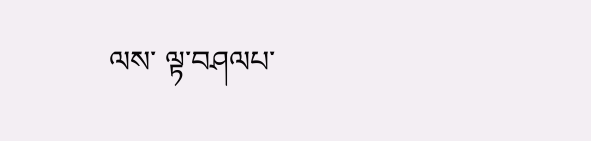ལས་ ལྟ་བཤལཔ་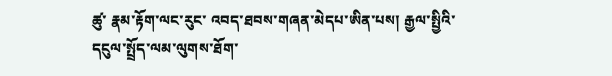ཚུ་ རྣམ་རྟོག་ལང་རུང་ འབད་ཐབས་གཞན་མེདཔ་ཨིན་པས། རྒྱལ་སྤྱིའི་དངུལ་སྤྲོད་ལམ་ལུགས་ཐོག་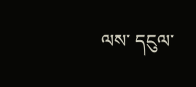ལས་ དངུལ་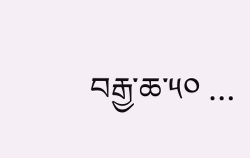བརྒྱ་ཆ་༥༠ …